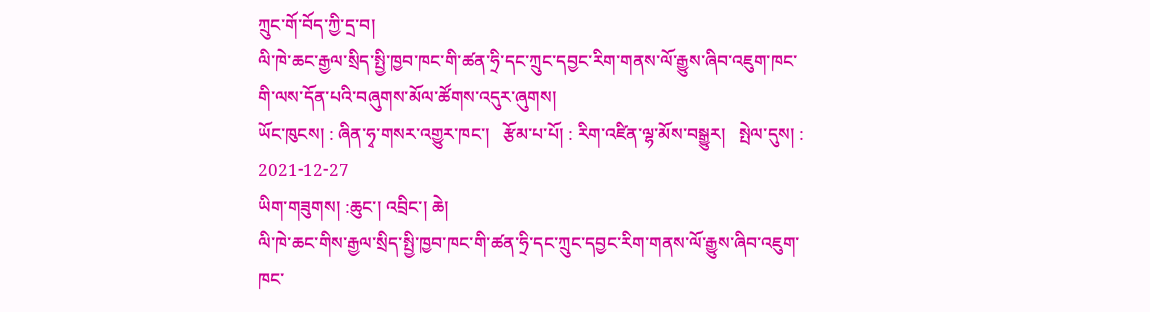ཀྲུང་གོ་བོད་ཀྱི་དྲ་བ།
ལི་ཁེ་ཆང་རྒྱལ་སྲིད་སྤྱི་ཁྱབ་ཁང་གི་ཚན་ཧྲི་དང་ཀྲུང་དབྱང་རིག་གནས་ལོ་རྒྱུས་ཞིབ་འཇུག་ཁང་གི་ལས་དོན་པའི་བཞུགས་མོལ་ཚོགས་འདུར་ཞུགས།
ཡོང་ཁུངས། : ཞིན་ཧྭ་གསར་འགྱུར་ཁང་།   རྩོམ་པ་པོ། : རིག་འཛིན་ལྷ་མོས་བསྒྱུར།   སྤེལ་དུས། : 2021-12-27
ཡིག་གཟུགས། :ཆུང་། འབྲིང་། ཆེ།
ལི་ཁེ་ཆང་གིས་རྒྱལ་སྲིད་སྤྱི་ཁྱབ་ཁང་གི་ཚན་ཧྲི་དང་ཀྲུང་དབྱང་རིག་གནས་ལོ་རྒྱུས་ཞིབ་འཇུག་ཁང་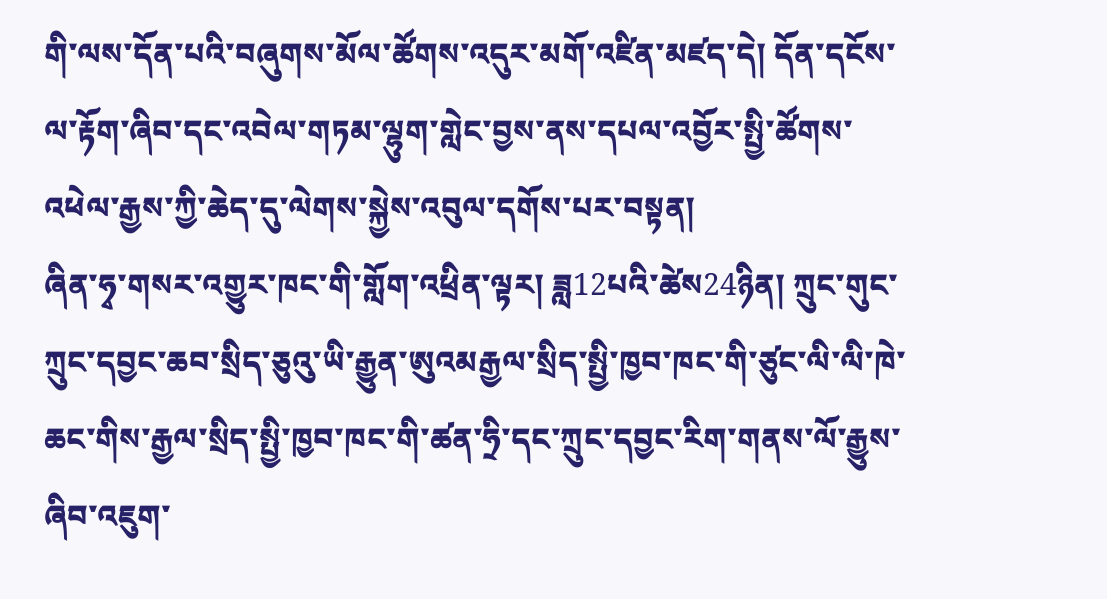གི་ལས་དོན་པའི་བཞུགས་མོལ་ཚོགས་འདུར་མགོ་འཛིན་མཛད་དེ། དོན་དངོས་ལ་རྟོག་ཞིབ་དང་འབེལ་གཏམ་ལྷུག་གླེང་བྱས་ནས་དཔལ་འབྱོར་སྤྱི་ཚོགས་འཕེལ་རྒྱས་ཀྱི་ཆེད་དུ་ལེགས་སྐྱེས་འབུལ་དགོས་པར་བསྟན།
ཞིན་ཧྭ་གསར་འགྱུར་ཁང་གི་གློག་འཕྲིན་ལྟར། ཟླ12པའི་ཚེས24ཉིན། ཀྲུང་གུང་ཀྲུང་དབྱང་ཆབ་སྲིད་ཅུའུ་ཡི་རྒྱུན་ཨུའམརྒྱལ་སྲིད་སྤྱི་ཁྱབ་ཁང་གི་ཙུང་ལི་ལི་ཁེ་ཆང་གིས་རྒྱལ་སྲིད་སྤྱི་ཁྱབ་ཁང་གི་ཚན་ཧྲི་དང་ཀྲུང་དབྱང་རིག་གནས་ལོ་རྒྱུས་ཞིབ་འཇུག་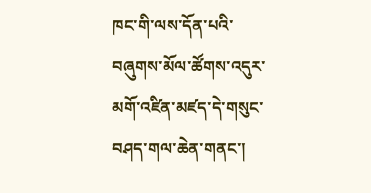ཁང་གི་ལས་དོན་པའི་བཞུགས་མོལ་ཚོགས་འདུར་མགོ་འཛིན་མཛད་དེ་གསུང་བཤད་གལ་ཆེན་གནང་།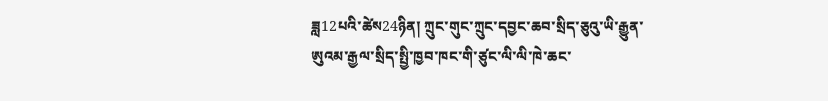ཟླ12པའི་ཚེས24ཉིན། ཀྲུང་གུང་ཀྲུང་དབྱང་ཆབ་སྲིད་ཅུའུ་ཡི་རྒྱུན་ཨུའམ་རྒྱལ་སྲིད་སྤྱི་ཁྱབ་ཁང་གི་ཙུང་ལི་ལི་ཁེ་ཆང་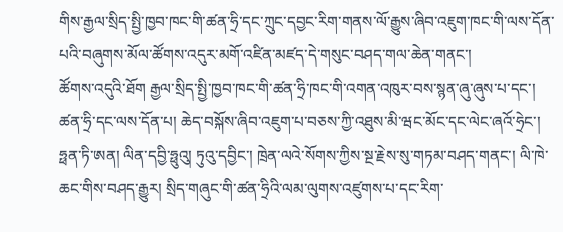གིས་རྒྱལ་སྲིད་སྤྱི་ཁྱབ་ཁང་གི་ཚན་ཧྲི་དང་ཀྲུང་དབྱང་རིག་གནས་ལོ་རྒྱུས་ཞིབ་འཇུག་ཁང་གི་ལས་དོན་པའི་བཞུགས་མོལ་ཚོགས་འདུར་མགོ་འཛིན་མཛད་དེ་གསུང་བཤད་གལ་ཆེན་གནང་།
ཚོགས་འདུའི་ཐོག རྒྱལ་སྲིད་སྤྱི་ཁྱབ་ཁང་གི་ཚན་ཧྲི་ཁང་གི་འགན་འཁུར་བས་སྙན་ཞུ་ཞུས་པ་དང་། ཚན་ཧྲི་དང་ལས་དོན་པ། ཆེད་བསྐོས་ཞིབ་འཇུག་པ་བཅས་ཀྱི་འཐུས་མི་ཝང་མོང་དང་ལེང་ཞའོ་ཧྲེང་། ཧྥན་ཏི་ཨན། ལིན་དབྱི་ཧྥུའུ། ཏུའུ་དབྱིང་། ཁྲེན་ལའེ་སོགས་ཀྱིས་སྔ་རྗེས་སུ་གཏམ་བཤད་གནང་། ལི་ཁེ་ཆང་གིས་བཤད་རྒྱུར། སྲིད་གཞུང་གི་ཚན་ཧྲིའི་ལམ་ལུགས་འཛུགས་པ་དང་རིག་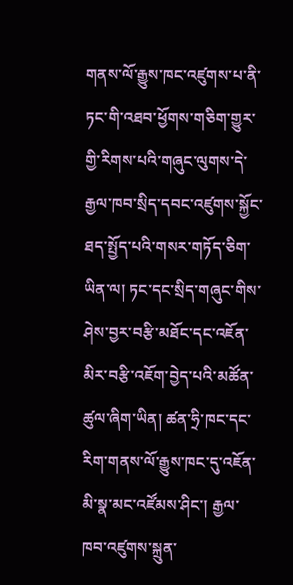གནས་ལོ་རྒྱུས་ཁང་འཛུགས་པ་ནི་ཏང་གི་འཐབ་ཕྱོགས་གཅིག་གྱུར་གྱི་རིགས་པའི་གཞུང་ལུགས་དེ་རྒྱལ་ཁབ་སྲིད་དབང་འཛུགས་སྐྱོང་ཐད་སྤྱོད་པའི་གསར་གཏོད་ཅིག་ཡིན་ལ། ཏང་དང་སྲིད་གཞུང་གིས་ཤེས་བྱར་བརྩི་མཐོང་དང་འཇོན་མིར་བརྩི་འཇོག་བྱེད་པའི་མཚོན་ཚུལ་ཞིག་ཡིན། ཚན་ཧྲི་ཁང་དང་རིག་གནས་ལོ་རྒྱུས་ཁང་དུ་འཇོན་མི་སྣ་མང་འཛོམས་ཤིང་། རྒྱལ་ཁབ་འཛུགས་སྐྲུན་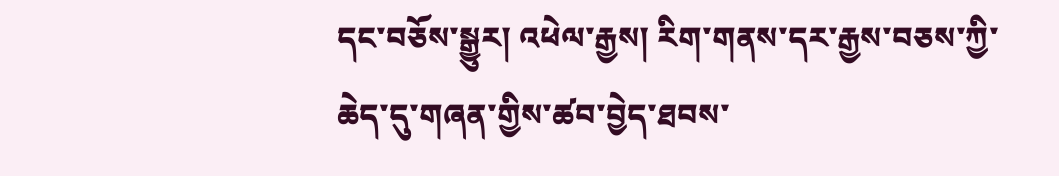དང་བཅོས་སྒྱུར། འཕེལ་རྒྱས། རིག་གནས་དར་རྒྱས་བཅས་ཀྱི་ཆེད་དུ་གཞན་གྱིས་ཚབ་བྱེད་ཐབས་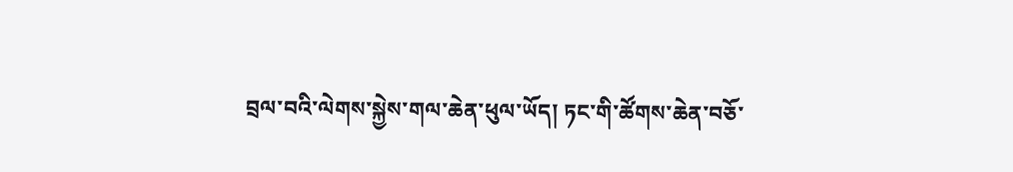བྲལ་བའི་ལེགས་སྐྱེས་གལ་ཆེན་ཕུལ་ཡོད། ཏང་གི་ཚོགས་ཆེན་བཅོ་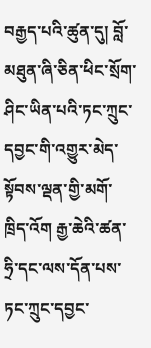བརྒྱད་པའི་ཚུན་དུ། བློ་མཐུན་ཞི་ཅིན་ཕིང་སྲོག་ཤིང་ཡིན་པའི་ཏང་ཀྲུང་དབྱང་གི་འགྱུར་མེད་སྟོབས་ལྡན་གྱི་མགོ་ཁྲིད་འོག རྒྱ་ཆེའི་ཚན་ཧྲི་དང་ལས་དོན་པས་ཏང་ཀྲུང་དབྱང་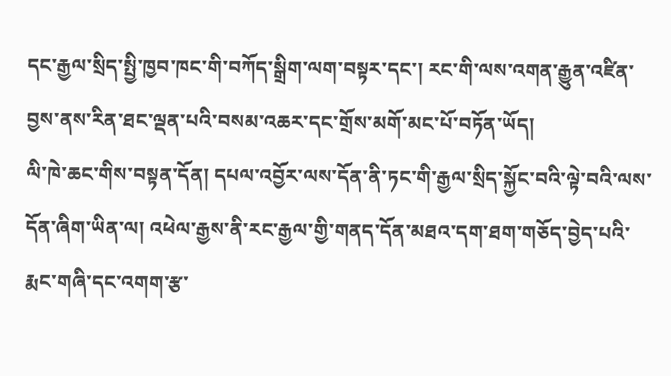དང་རྒྱལ་སྲིད་སྤྱི་ཁྱབ་ཁང་གི་བཀོད་སྒྲིག་ལག་བསྟར་དང་། རང་གི་ལས་འགན་རྒྱུན་འཛིན་བྱས་ནས་རིན་ཐང་ལྡན་པའི་བསམ་འཆར་དང་གྲོས་མགོ་མང་པོ་བཏོན་ཡོད།
ལི་ཁེ་ཆང་གིས་བསྟན་དོན། དཔལ་འབྱོར་ལས་དོན་ནི་ཏང་གི་རྒྱལ་སྲིད་སྐྱོང་བའི་ལྟེ་བའི་ལས་དོན་ཞིག་ཡིན་ལ། འཕེལ་རྒྱས་ནི་རང་རྒྱལ་གྱི་གནད་དོན་མཐའ་དག་ཐག་གཅོད་བྱེད་པའི་རྨང་གཞི་དང་འགག་རྩ་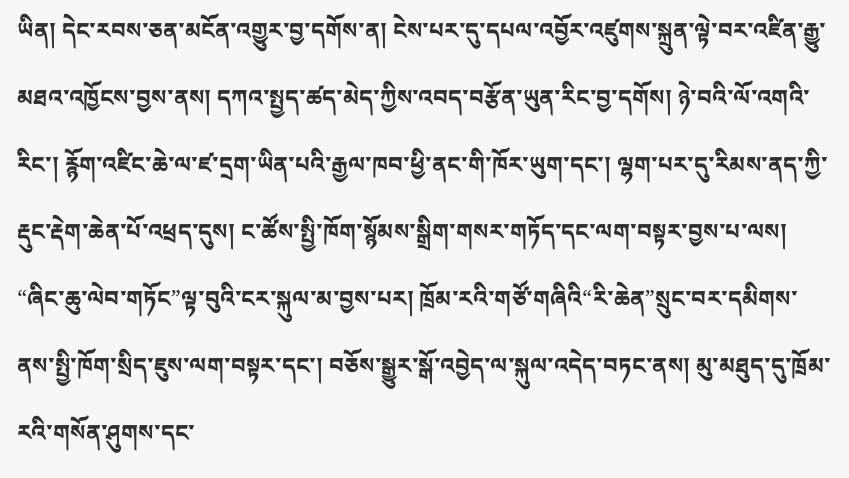ཡིན། དེང་རབས་ཅན་མངོན་འགྱུར་བྱ་དགོས་ན། ངེས་པར་དུ་དཔལ་འབྱོར་འཛུགས་སྐྲུན་ལྟེ་བར་འཛིན་རྒྱུ་མཐའ་འཁྱོངས་བྱས་ནས། དཀའ་སྤྱད་ཚད་མེད་ཀྱིས་འབད་བརྩོན་ཡུན་རིང་བྱ་དགོས། ཉེ་བའི་ལོ་འགའི་རིང་། རྙོག་འཛིང་ཆེ་ལ་ཛ་དྲག་ཡིན་པའི་རྒྱལ་ཁབ་ཕྱི་ནང་གི་ཁོར་ཡུག་དང་། ལྷག་པར་དུ་རིམས་ནད་ཀྱི་རྡུང་རྡེག་ཆེན་པོ་འཕྲད་དུས། ང་ཚོས་སྤྱི་ཁོག་སྙོམས་སྒྲིག་གསར་གཏོད་དང་ལག་བསྟར་བྱས་པ་ལས། “ཞིང་ཆུ་ལེབ་གཏོང”ལྟ་བུའི་ངར་སྐུལ་མ་བྱས་པར། ཁྲོམ་རའི་གཙོ་གཞིའི“རི་ཆེན”སྲུང་བར་དམིགས་ནས་སྤྱི་ཁོག་སྲིད་ཇུས་ལག་བསྟར་དང་། བཅོས་སྒྱུར་སྒོ་འབྱེད་ལ་སྐུལ་འདེད་བཏང་ནས། མུ་མཐུད་དུ་ཁྲོམ་རའི་གསོན་ཤུགས་དང་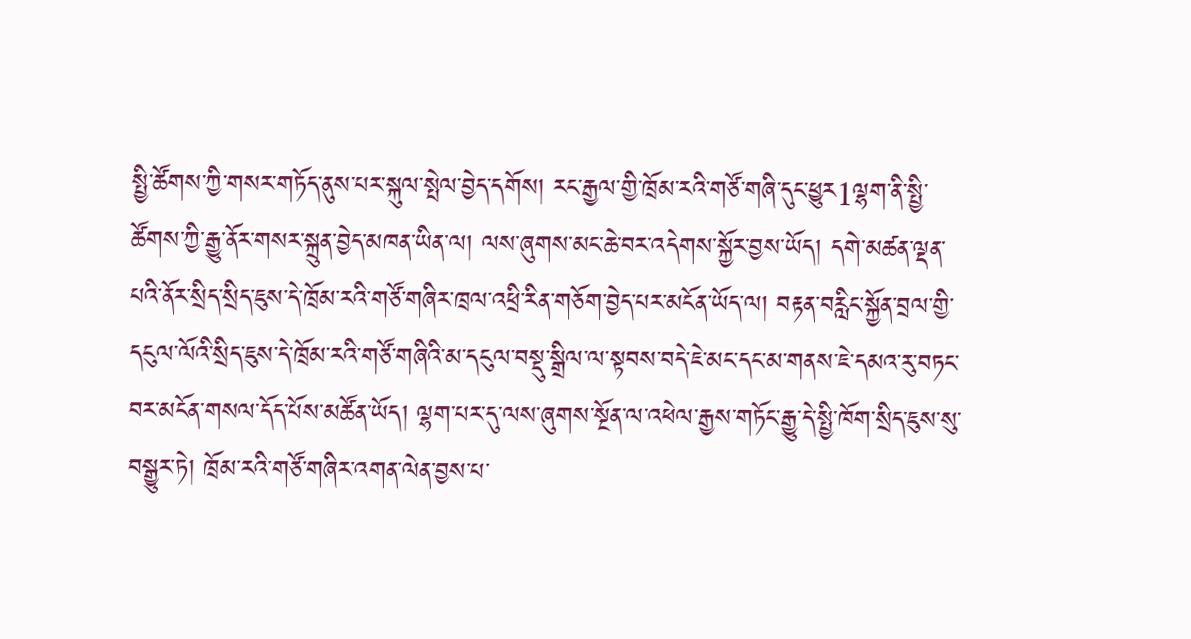སྤྱི་ཚོགས་ཀྱི་གསར་གཏོད་ནུས་པར་སྐུལ་སྤེལ་བྱེད་དགོས། རང་རྒྱལ་གྱི་ཁྲོམ་རའི་གཙོ་གཞི་དུང་ཕྱུར1ལྷག་ནི་སྤྱི་ཚོགས་ཀྱི་རྒྱུ་ནོར་གསར་སྐྲུན་བྱེད་མཁན་ཡིན་ལ། ལས་ཞུགས་མང་ཆེ་བར་འདེགས་སྐྱོར་བྱས་ཡོད། དགེ་མཚན་ལྡན་པའི་ནོར་སྲིད་སྲིད་ཇུས་དེ་ཁྲོམ་རའི་གཙོ་གཞིར་ཁྲལ་འཕྲི་རིན་གཅོག་བྱེད་པར་མངོན་ཡོད་ལ། བརྟན་བརླིང་སྐྱོན་བྲལ་གྱི་དངུལ་ལོའི་སྲིད་ཇུས་དེ་ཁྲོམ་རའི་གཙོ་གཞིའི་མ་དངུལ་བསྡུ་སྒྲིལ་ལ་སྟབས་བདེ་ཇེ་མང་དང་མ་གནས་ཇེ་དམའ་རུ་བཏང་བར་མངོན་གསལ་དོད་པོས་མཚོན་ཡོད། ལྷག་པར་དུ་ལས་ཞུགས་སྔོན་ལ་འཕེལ་རྒྱས་གཏོང་རྒྱུ་དེ་སྤྱི་ཁོག་སྲིད་ཇུས་སུ་བསྒྱུར་ཏེ། ཁྲོམ་རའི་གཙོ་གཞིར་འགན་ལེན་བྱས་པ་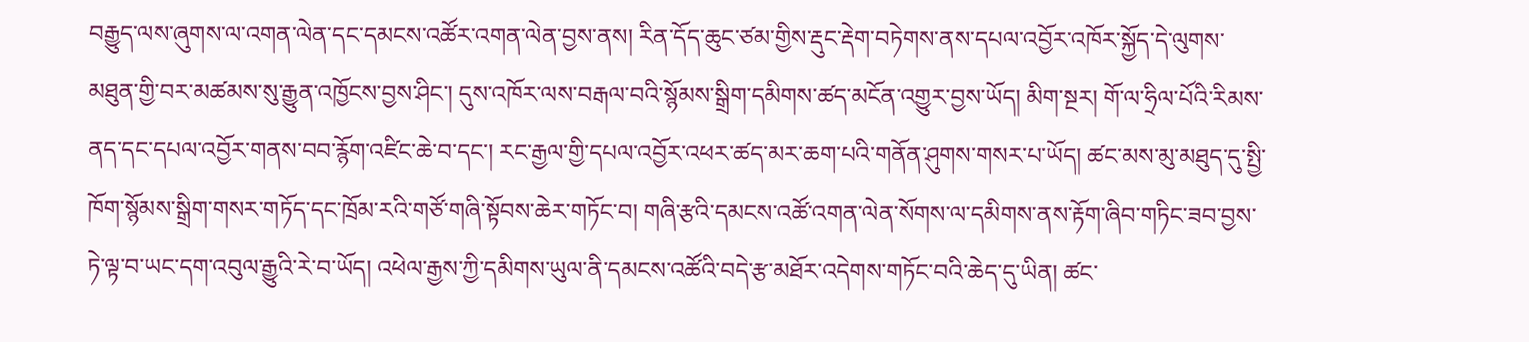བརྒྱུད་ལས་ཞུགས་ལ་འགན་ལེན་དང་དམངས་འཚོར་འགན་ལེན་བྱས་ནས། རིན་དོད་ཆུང་ཙམ་གྱིས་རྡུང་རྡེག་བཏེགས་ནས་དཔལ་འབྱོར་འཁོར་སྐྱོད་དེ་ལུགས་མཐུན་གྱི་བར་མཚམས་སུ་རྒྱུན་འཁྱོངས་བྱས་ཤིང་། དུས་འཁོར་ལས་བརྒལ་བའི་སྙོམས་སྒྲིག་དམིགས་ཚད་མངོན་འགྱུར་བྱས་ཡོད། མིག་སྔར། གོ་ལ་ཧྲིལ་པོའི་རིམས་ནད་དང་དཔལ་འབྱོར་གནས་བབ་རྙོག་འཛིང་ཆེ་བ་དང་། རང་རྒྱལ་གྱི་དཔལ་འབྱོར་འཕར་ཚད་མར་ཆག་པའི་གནོན་ཤུགས་གསར་པ་ཡོད། ཚང་མས་མུ་མཐུད་དུ་སྤྱི་ཁོག་སྙོམས་སྒྲིག་གསར་གཏོད་དང་ཁྲོམ་རའི་གཙོ་གཞི་སྟོབས་ཆེར་གཏོང་བ། གཞི་རྩའི་དམངས་འཚོ་འགན་ལེན་སོགས་ལ་དམིགས་ནས་རྟོག་ཞིབ་གཏིང་ཟབ་བྱས་ཏེ་ལྟ་བ་ཡང་དག་འབུལ་རྒྱུའི་རེ་བ་ཡོད། འཕེལ་རྒྱས་ཀྱི་དམིགས་ཡུལ་ནི་དམངས་འཚོའི་བདེ་རྩ་མཐོར་འདེགས་གཏོང་བའི་ཆེད་དུ་ཡིན། ཚང་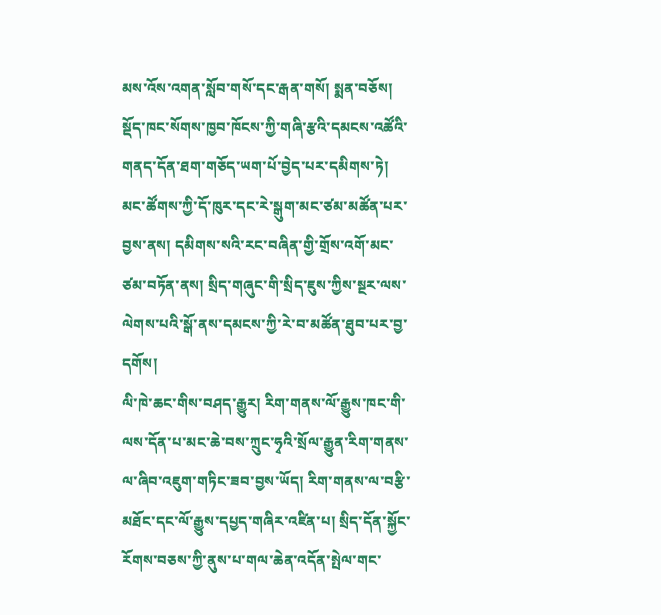མས་འོས་འགན་སློབ་གསོ་དང་རྒན་གསོ། སྨན་བཅོས། སྡོད་ཁང་སོགས་ཁྱབ་ཁོངས་ཀྱི་གཞི་རྩའི་དམངས་འཚོའི་གནད་དོན་ཐག་གཅོད་ཡག་པོ་བྱེད་པར་དམིགས་ཏེ། མང་ཚོགས་ཀྱི་དོ་ཁུར་དང་རེ་སྒུག་མང་ཙམ་མཚོན་པར་བྱས་ནས། དམིགས་སའི་རང་བཞིན་གྱི་གྲོས་འགོ་མང་ཙམ་བཏོན་ནས། སྲིད་གཞུང་གི་སྲིད་ཇུས་ཀྱིས་སྔར་ལས་ལེགས་པའི་སྒོ་ནས་དམངས་ཀྱི་རེ་བ་མཚོན་ཐུབ་པར་བྱ་དགོས།
ལི་ཁེ་ཆང་གིས་བཤད་རྒྱུར། རིག་གནས་ལོ་རྒྱུས་ཁང་གི་ལས་དོན་པ་མང་ཆེ་བས་ཀྲུང་ཧྭའི་སྲོལ་རྒྱུན་རིག་གནས་ལ་ཞིབ་འཇུག་གཏིང་ཟབ་བྱས་ཡོད། རིག་གནས་ལ་བརྩི་མཐོང་དང་ལོ་རྒྱུས་དཔྱད་གཞིར་འཛིན་པ། སྲིད་དོན་སྐྱོང་རོགས་བཅས་ཀྱི་ནུས་པ་གལ་ཆེན་འདོན་སྤེལ་གང་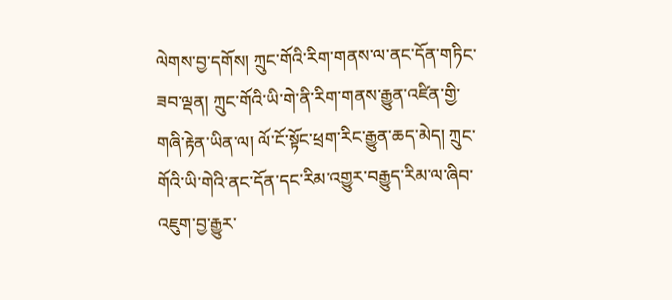ལེགས་བྱ་དགོས། ཀྲུང་གོའི་རིག་གནས་ལ་ནང་དོན་གཏིང་ཟབ་ལྡན། ཀྲུང་གོའི་ཡི་གེ་ནི་རིག་གནས་རྒྱུན་འཛིན་གྱི་གཞི་རྟེན་ཡིན་ལ། ལོ་ངོ་སྟོང་ཕྲག་རིང་རྒྱུན་ཆད་མེད། ཀྲུང་གོའི་ཡི་གེའི་ནང་དོན་དང་རིམ་འགྱུར་བརྒྱུད་རིམ་ལ་ཞིབ་འཇུག་བྱ་རྒྱུར་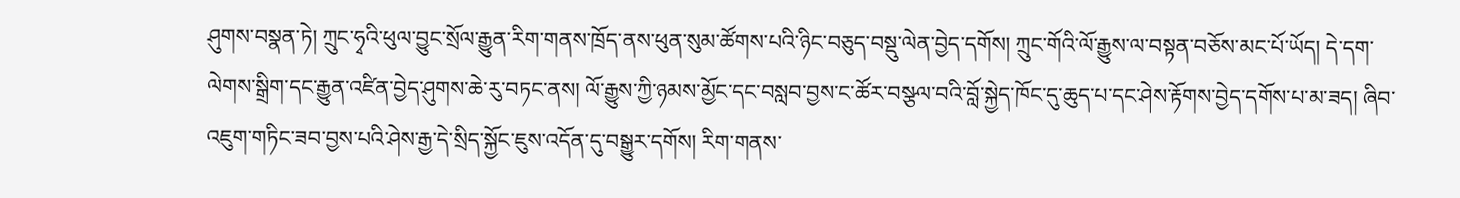ཤུགས་བསྣན་ཏེ། ཀྲུང་ཧྭའི་ཕུལ་བྱུང་སྲོལ་རྒྱུན་རིག་གནས་ཁྲོད་ནས་ཕུན་སུམ་ཚོགས་པའི་ཉིང་བཅུད་བསྡུ་ལེན་བྱེད་དགོས། ཀྲུང་གོའི་ལོ་རྒྱུས་ལ་བསྟན་བཅོས་མང་པོ་ཡོད། དེ་དག་ལེགས་སྒྲིག་དང་རྒྱུན་འཛིན་བྱེད་ཤུགས་ཆེ་རུ་བཏང་ནས། ལོ་རྒྱུས་ཀྱི་ཉམས་མྱོང་དང་བསླབ་བྱས་ང་ཚོར་བསྩལ་བའི་བློ་སྐྱེད་ཁོང་དུ་ཆུད་པ་དང་ཤེས་རྟོགས་བྱེད་དགོས་པ་མ་ཟད། ཞིབ་འཇུག་གཏིང་ཟབ་བྱས་པའི་ཤེས་རྒྱ་དེ་སྲིད་སྐྱོང་ཇུས་འདོན་དུ་བསྒྱུར་དགོས། རིག་གནས་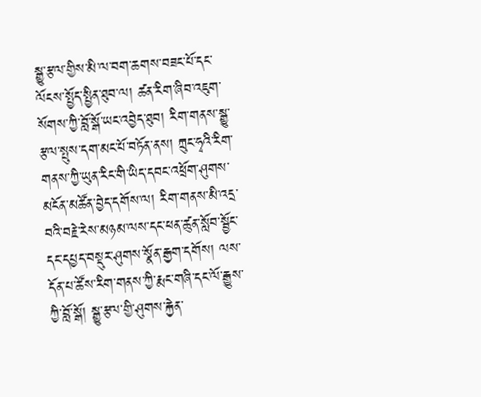སྒྱུ་རྩལ་གྱིས་མི་ལ་བག་ཆགས་བཟང་པོ་དང་ལོངས་སྤྱོད་སྤྱིན་ཐུབ་ལ། ཚན་རིག་ཞིབ་འཇུག་སོགས་ཀྱི་བློ་སྒོ་ཡང་འབྱེད་ཐུབ། རིག་གནས་སྒྱུ་རྩལ་སྤུས་དག་མང་པོ་བཏོན་ནས། ཀྲུང་ཧྭའི་རིག་གནས་ཀྱི་ཡུན་རིང་གི་ཡིད་དབང་འཕྲོག་ཤུགས་མངོན་མཚོན་བྱེད་དགོས་ལ། རིག་གནས་མི་འདྲ་བའི་བརྗེ་རེས་མཉམ་ལས་དང་ཕན་ཚུན་སློབ་སྦྱོང་དང་དཔྱད་བསྡུར་ཤུགས་སྣོན་རྒྱག་དགོས། ལས་དོན་པ་ཚོས་རིག་གནས་ཀྱི་རྨང་གཞི་དང་ལོ་རྒྱུས་ཀྱི་བློ་སྒོ། སྒྱུ་རྩལ་གྱི་ཤུགས་རྐྱེན་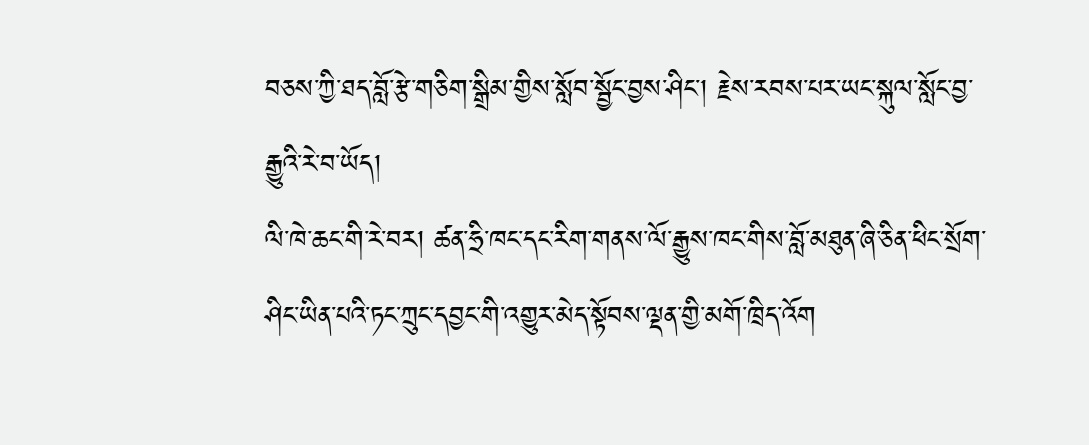བཅས་ཀྱི་ཐད་བློ་རྩེ་གཅིག་སྒྲིམ་གྱིས་སློབ་སྦྱོང་བྱས་ཤིང་། རྗེས་རབས་པར་ཡང་སྐུལ་སློང་བྱ་རྒྱུའི་རེ་བ་ཡོད།
ལི་ཁེ་ཆང་གི་རེ་བར། ཚན་ཧྲི་ཁང་དང་རིག་གནས་ལོ་རྒྱུས་ཁང་གིས་བློ་མཐུན་ཞི་ཅིན་ཕིང་སྲོག་ཤིང་ཡིན་པའི་ཏང་ཀྲུང་དབྱང་གི་འགྱུར་མེད་སྟོབས་ལྡན་གྱི་མགོ་ཁྲིད་འོག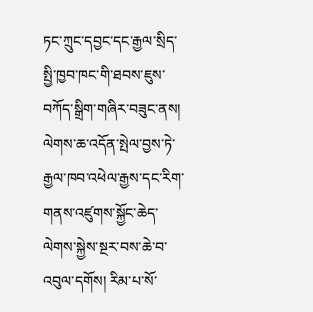ཏང་ཀྲུང་དབྱང་དང་རྒྱལ་སྲིད་སྤྱི་ཁྱབ་ཁང་གི་ཐབས་ཇུས་བཀོད་སྒྲིག་གཞིར་བཟུང་ནས། ལེགས་ཆ་འདོན་སྤེལ་བྱས་ཏེ་རྒྱལ་ཁབ་འཕེལ་རྒྱས་དང་རིག་གནས་འཛུགས་སྐྱོང་ཆེད་ལེགས་སྐྱེས་སྔར་བས་ཆེ་བ་འབུལ་དགོས། རིམ་པ་སོ་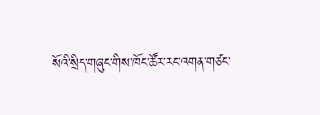སོའི་སྲིད་གཞུང་གིས་ཁོང་ཚོར་རང་འགན་གཙང་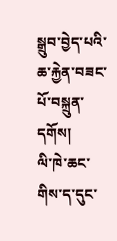སྒྲུབ་བྱེད་པའི་ཆ་རྐྱེན་བཟང་པོ་བསྐྲུན་དགོས།
ལི་ཁེ་ཆང་གིས་ད་དུང་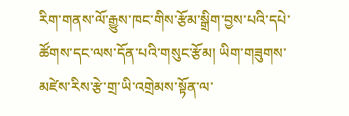རིག་གནས་ལོ་རྒྱུས་ཁང་གིས་རྩོམ་སྒྲིག་བྱས་པའི་དཔེ་ཚོགས་དང་ལས་དོན་པའི་གསུང་རྩོམ། ཡིག་གཟུགས་མཛེས་རིས་རྩེ་གྲ་ཡི་འགྲེམས་སྟོན་ལ་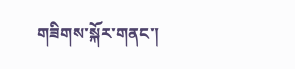གཟིགས་སྐོར་གནང་།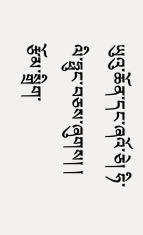ཡུའུ་ཆོན་དང་ཞའོ་ཅེ། ཧི་ལི་ཧྥུང་བཅས་ཞུགས། །
རྩོམ་སྒྲིག་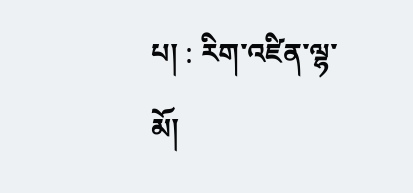པ། : རིག་འཛིན་ལྷ་མོ།